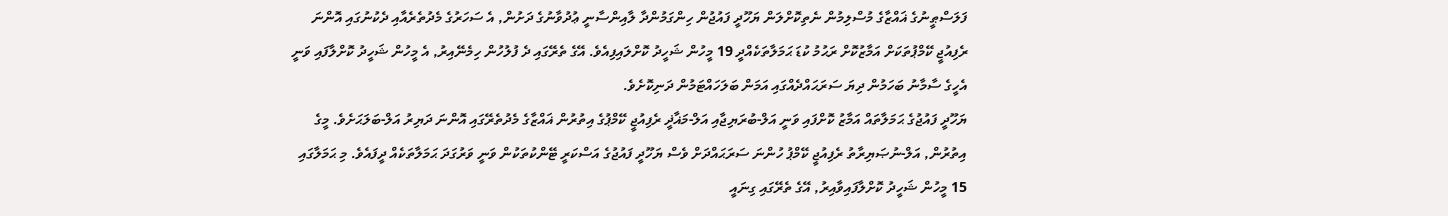ފަލަސްޠީނުގެ ޣައްޒާގެ މުސްލިމުން ނެތިކޮށްލަން ޔަހޫދީ ފައުޖުން ހިންގަމުންދާ ލާއިންސާނީ ޢުދުވާނުގެ ދަށުން, އެ ސަހަރުގެ މެދުތެރެއާއި ދެކުނުގައި އޮންނަ ރެފިއުޖީ ކޭމްޕުތަކަށް އަމާޒުކޮށް ރަޙުމު ކުޑަ ޙަމަލާތަކެއްދީ 19 މީހުން ޝަހީދު ކޮށްލައިފިއެވެ. އޭގެ ތެރޭގައި ދެ ފުލުހުން ހިމެނޭއިރު, އެ މީހުން ޝަހީދު ކޮށްލާފައި ވަނީ އެހީގެ ސާމާނު ބަހަމުން ދިޔަ ސަރަޙައްދެއްގައި އަމަން ބަލަހައްޓަމުން ދަނިކޮށެވެ.
ޔަހޫދީ ފައުޖުގެ ޙަމަލާތައް އަމާޒު ކޮށްފައި ވަނީ އަލް-ބުރަޔިޖާއި އަލް-މަޣާޛީ ރެފިއުޖީ ކޭމްޕުގެ އިތުރުން ޣައްޒާގެ މެދުތެރޭގައި އޮންނަ ދަޔިރު އަލް-ބަލަޙަށެވެ. މީގެ އިތުރުން, އަލް-ނުޞަޔިރާތު ރެފިއުޖީ ކޭމްޕު ހުންނަ ސަރަޙައްދަށް ވެސް ޔަހޫދީ ފައުޖުގެ އަސްކަރީ ޓޭންކުތަކުން ވަނީ ވަރުގަދަ ޙަމަލާތަކެއް ދީފައެވެ. މި ޙަމަލާގައި 15 މީހުން ޝަހީދު ކޮށްލާފައިވާއިރު, އޭގެ ތެރޭގައި ގިނައީ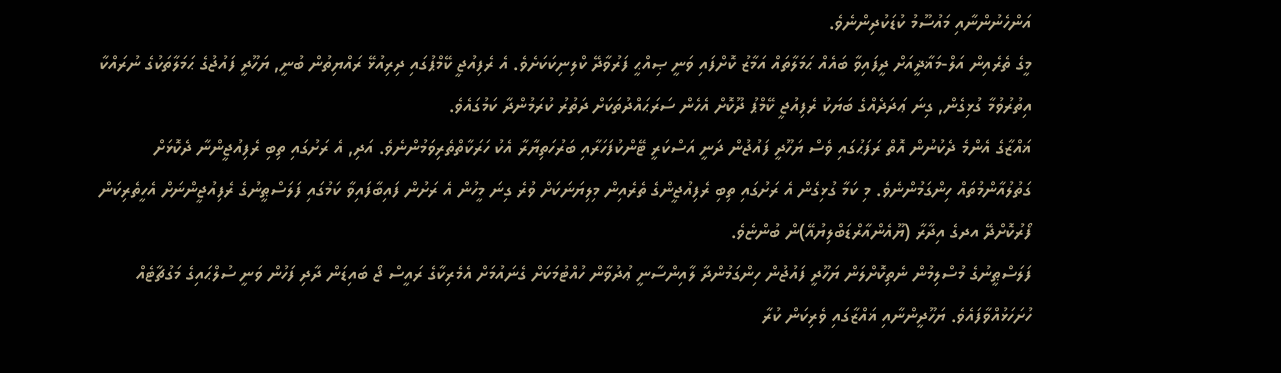އަންހެނުންނާއި މައުސޫމު ކުޑަކުދިންނެވެ.
މީގެ ތެރެއިން އަލް-މަޣާޛީއަށް ދީފައިވާ ބައެއް ޙަމަލާތައް އަމާޒު ކޮށްފައި ވަނީ ޞިއްޙީ ފަރުވާދޭ ކްލިނިކަކަށެވެ. އެ ރެފިއުޖީ ކޭމްޕުގައި ދިރިއުޅޭ ރައްޔިތުން ބުނީ, ޔަހޫދީ ފައުޖުގެ ޙަމަލާތަކުގެ ނުރައްކާ އިތުރުވުމާ ގުޅިގެން, ގިނަ ޢަދަދެއްގެ ބަޔަކު ރެފިއުޖީ ކޭމްޕު ދޫކޮށް އެހެން ސަރަޙައްދުތަކަށް ދަތުރު ކުރަމުންދާ ކަމުގައެވެ.
ޣައްޒާގެ އެންމެ ދެކުނުން އޮތް ރަފަޙުގައި ވެސް ޔަހޫދީ ފައުޖުން ދަނީ އަސްކަރީ ޓޭންކުފަހަރާއި ބަރުހަތިޔާރާ އެކު ހަރަކާތްތެރިވަމުންނެވެ. އަދި, އެ ރަށުގައި ތިބި ރެފިއުޖީންނާ ދެކޮޅަށް ގަތުލުއާންމުތައް ހިންގަމުންނެވެ. މި ކަމާ ގުޅިގެން އެ ރަށުގައި ތިބި ރެފިއުޖީންގެ ތެރެއިން މިލިޔަނަކަށް ވުރެ ގިނަ މީހުން އެ ރަށުން ފައިބާފައިވާ ކަމުގައި ފަލަސްޠީނުގެ ރެފިއުޖީންނަށް އެހީތެރިކަން ފޯރުކޮށްދޭ އދގެ އިދާރާ (ޔޫއެންއާރްޑަބްލިޔުއޭ)ން ބުންޏެވެ.
ފަލަސްޠީނުގެ މުސްލިމުން ނެތިކޮށްލަން ޔަހޫދީ ފައުޖުން ހިންގަމުންދާ ލާއިންސާނީ ޢުދުވާން ހުއްޓުމަކަށް ގެނައުމަށް އެމެރިކާގެ ރައީސް ޖޯ ބައިޑަން ދާދި ފަހުން ވަނީ ސުލްޙައިގެ މަގުޗާޓެއް ހުށަހަޅުއްވާފައެވެ. ޔަހޫދީންނާއި ޣައްޒާގައި ވެރިކަން ކުރާ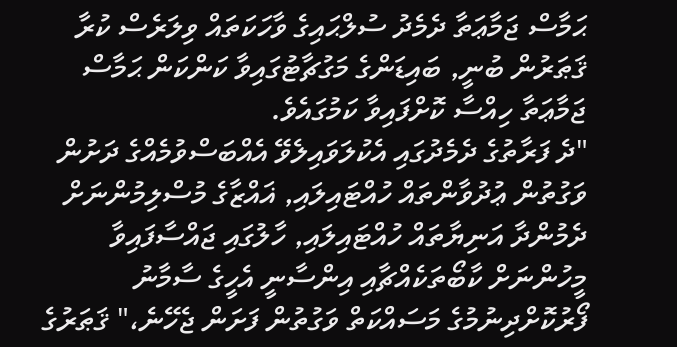ޙަމާސް ޖަމާޢަތާ ދެމެދު ސުލްޙައިގެ ވާހަކަތައް ވިލަރެސް ކުރާ ޤަޠަރުން ބުނީ, ބައިޑަންގެ މަގުޗާޓުގައިވާ ކަންކަން ޙަމާސް ޖަމާޢަތާ ހިއްސާ ކޮށްފައިވާ ކަމުގައެވެ.
"ދެ ފަރާތުގެ ދެމެދުގައި އެކުލަވައިލެވޭ އެއްބަސްވުމެއްގެ ދަށުން ވަގުތުން ޢުދުވާންތައް ހުއްޓައިލައި, ޣައްޒާގެ މުސްލިމުންނަށް ދެމުންދާ އަނިޔާތައް ހުއްޓައިލައި, ހާލުގައި ޖައްސާފައިވާ މީހުންނަށް ކާބޯތަކެއްޗާއި އިންސާނީ އެހީގެ ސާމާނު ފޯރުކޮށްދިނުމުގެ މަސައްކަތް ވަގުތުން ފަށަން ޖެހޭނެ،" ޤަޠަރުގެ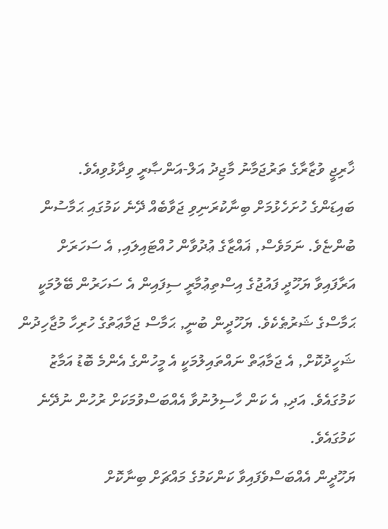ޚާރިޖީ ވުޒާރާގެ ތަރުޖަމާނު މާޖިދު އަލް-އަންޞާރީ ވިދާޅުވިއެވެ.
ބައިޑަންގެ ހުށަހެޅުމަށް ބިނާކުރަނިވި ޖަވާބެއް ދޭނެ ކަމުގައި ޙަމާސުން ބުންޏެވެ. ނަމަވެސް, ޣައްޒާގެ ޢުދުވާން ހުއްޓައިލައި, އެ ސަހަރަށް އަރާފައިވާ ޔަހޫދީ ފައުޖުގެ އިސްތިޢުމާރީ ސިފައިން އެ ސަހަރުން ބޭލުމަކީ ޙަމާސްގެ ޝަރުޠެކެވެ. ޔަހޫދީން ބުނީ, ޙަމާސް ޖަމާޢަތުގެ ހުރިހާ މުޖާހިދުން ޝަހީދުކޮށް, އެ ޖަމާޢަތް ނައްތައިލުމަކީ އެ މީހުންގެ އެންމެ ބޮޑު އަމާޒު ކަމުގައެވެ. އަދި, އެ ކަން ހާސިލުނުވާ އެއްބަސްވުމަކަށް ރުހުން ނުދޭނެ ކަމުގައެވެ.
ޔަހޫދީން އެއްބަސްވެފައިވާ ކަންކަމުގެ މައްޗަށް ބިނާކޮށް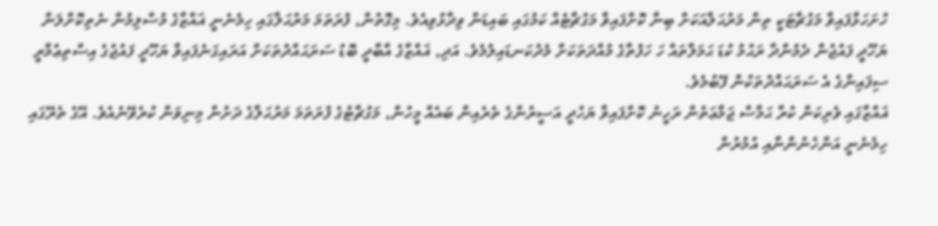ހުށަހަޅާފައިވާ މަގުޗާޓަކީ ތިން މަރުޙަލާއަކަށް ބިނާ ކޮށްފައިވާ މަގުޗާޓެއް ކަމުގައި ބައިޑަން ވިދާޅުވިއެވެ. މިގޮތުން, ފުރަތަމަ މަރުޙަލާގައި ހިމެނެނީ ޣައްޒާގެ މުސްލިމުން ނެތިކޮށްލަން ޔަހޫދީ ފައުޖުން ދެމުންދާ ރަޙުމު ކުޑަ ޙަމަލާތައް ހަ ހަފުތާގެ މުއްދަތަކަށް މެދުކަނޑައިލުމެވެ. އަދި, ޣައްޒާގެ އާބާދީ ބޮޑު ސަރަޙައްދުތަކަށް އަރައިގަނެފައިވާ ޔަހޫދީ ފައުޖުގެ އިސްތިޢުމާރީ ސިފައިންގެ އެ ސަރަޙައްދުތަކުން ފޭބުމެވެ.
ޣައްޒާގައި ވެރިކަން ކުރާ ޙަމާސް ޖަމާޢަތުން ރަހީނު ކޮށްފައިވާ ޔަހުދީ އަސީރުންގެ ތެރެއިން ބައެއް މީހުން, މަގުޗާޓުގެ ފުރަތަމަ މަރުޙަލާގެ ދަށުން މިނިވަން ކުރެވޭނެއެވެ. އޭގެ ތެރޭގައި ހިމެނެނީ އަންހެނުންނާއި އުމުރުން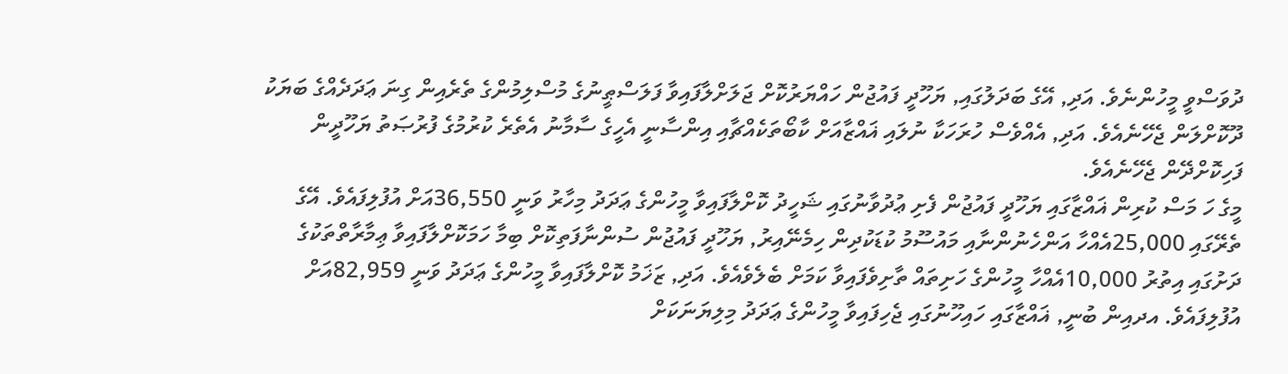ދުވަސްވީ މީހުންނެވެ. އަދި, އޭގެ ބަދަލުގައި, ޔަހޫދީ ފައުޖުން ހައްޔަރުކޮށް ޖަލަށްލާފައިވާ ފަލަސްޠީނުގެ މުސްލިމުންގެ ތެރެއިން ގިނަ ޢަދަދެއްގެ ބަޔަކު ދޫކޮށްލަން ޖެހޭނެއެވެ. އަދި, އެއްވެސް ހުރަހަކާ ނުލައި ޣައްޒާއަށް ކާބޯތަކެއްޗާއި އިންސާނީ އެހީގެ ސާމާނު އެތެރެ ކުރުމުގެ ފުރުޞަތު ޔަހޫދީން ފަހިކޮށްދޭން ޖެހޭނެއެވެ.
މީގެ ހަ މަސް ކުރިން ޣައްޒާގައި ޔަހޫދީ ފައުޖުން ފެށި ޢުދުވާނުގައި ޝަހީދު ކޮށްލާފައިވާ މީހުންގެ ޢަދަދު މިހާރު ވަނީ 36,550އަށް އުފުލިފައެވެ. އޭގެ ތެރޭގައި 25,000އެއްހާ އަންހެނުންނާއި މައުސޫމު ކުޑަކުދިން ހިމެނޭއިރު, ޔަހޫދީ ފައުޖުން ސުންނާފަތިކޮށް ބިމާ ހަމަކޮށްލާފައިވާ ޢިމާރާތްތަކުގެ ދަށުގައި އިތުރު 10,000އެއްހާ މީހުންގެ ހަށިތައް ތާށިވެފައިވާ ކަމަށް ބެލެވެއެވެ. އަދި, ޒަޚަމު ކޮށްލާފައިވާ މީހުންގެ ޢަދަދު ވަނީ 82,959އަށް އުފުލިފައެވެ. އދއިން ބުނީ, ޣައްޒާގައި ހައިހޫނުގައި ޖެހިފައިވާ މީހުންގެ ޢަދަދު މިލިޔަނަކަށް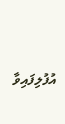އުފުލިފައިވާ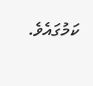ކަމުގައެވެ.